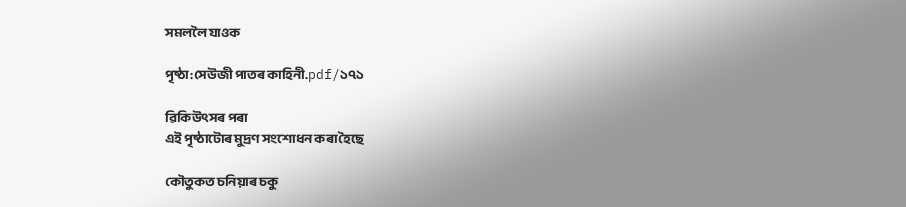সমললৈ যাওক

পৃষ্ঠা:সেউজী পাতৰ কাহিনী.pdf/১৭১

ৱিকিউৎসৰ পৰা
এই পৃষ্ঠাটোৰ মুদ্ৰণ সংশোধন কৰা হৈছে

কৌতুকত চনিয়াৰ চকু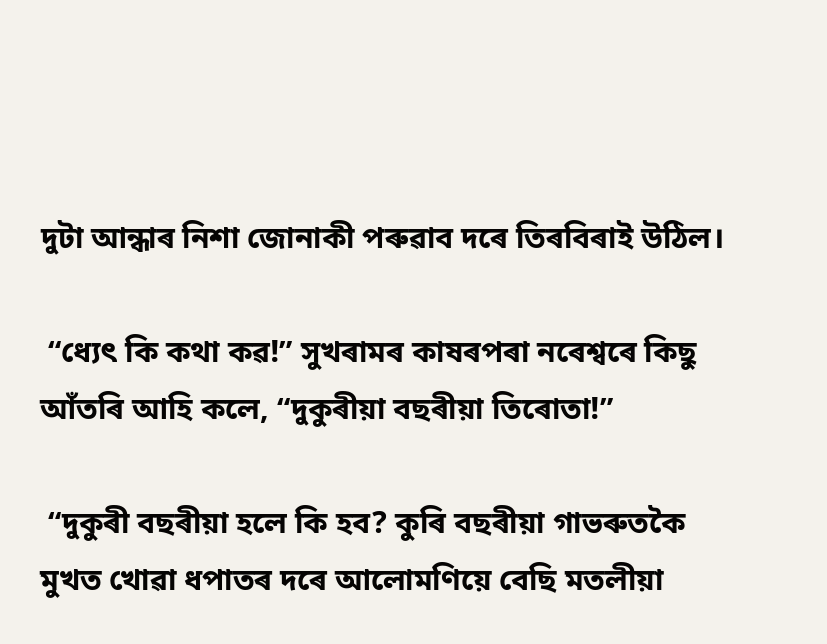দুটা আন্ধাৰ নিশা জোনাকী পৰুৱাব দৰে তিৰবিৰাই উঠিল।

 “ধ্যেৎ কি কথা কৱ!” সুখৰামৰ কাষৰপৰা নৰেশ্বৰে কিছু আঁতৰি আহি কলে, “দুকুৰীয়া বছৰীয়া তিৰোতা!”

 “দুকুৰী বছৰীয়া হলে কি হব? কুৰি বছৰীয়া গাভৰুতকৈ মুখত খোৱা ধপাতৰ দৰে আলোমণিয়ে বেছি মতলীয়া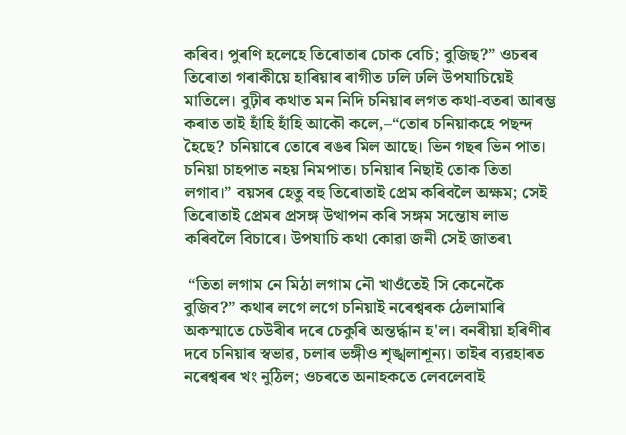কৰিব। পুৰণি হলেহে তিৰোতাৰ চোক বেচি; বুজিছ?” ওচৰৰ তিৰোতা গৰাকীয়ে হাৰিয়াৰ ৰাগীত ঢলি ঢলি উপযাচিয়েই মাতিলে। বুঢ়ীৰ কথাত মন নিদি চনিয়াৰ লগত কথা-বতৰা আৰম্ভ কৰাত তাই হাঁহি হাঁহি আকৌ কলে,–“তোৰ চনিয়াকহে পছন্দ হৈছে? চনিয়াৰে তোৰে ৰঙৰ মিল আছে। ভিন গছৰ ভিন পাত। চনিয়া চাহপাত নহয় নিমপাত। চনিয়াৰ নিছাই তোক তিতা লগাব।” বয়সৰ হেতু বহু তিৰোতাই প্ৰেম কৰিবলৈ অক্ষম; সেই তিৰোতাই প্ৰেমৰ প্ৰসঙ্গ উত্থাপন কৰি সঙ্গম সন্তোষ লাভ কৰিবলৈ বিচাৰে। উপযাচি কথা কোৱা জনী সেই জাতৰ৷

 “তিতা লগাম নে মিঠা লগাম নৌ খাওঁতেই সি কেনেকৈ বুজিব?” কথাৰ লগে লগে চনিয়াই নৰেশ্বৰক ঠেলামাৰি অকস্মাতে চেউৰীৰ দৰে চেকুৰি অন্তৰ্দ্ধান হ'ল। বনৰীয়া হৰিণীৰ দবে চনিয়াৰ স্বভাৱ, চলাৰ ভঙ্গীও শৃঙ্খলাশূন্য। তাইৰ ব্যৱহাৰত নৰেশ্বৰৰ খং নুঠিল; ওচৰতে অনাহকতে লেবলেবাই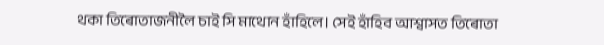থকা তিৰোতাজনীলৈ চাই সি মাথোন হাঁহিলে। সেই হাঁহিব আশ্বাসত তিৰোতা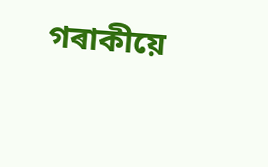গৰাকীয়ে